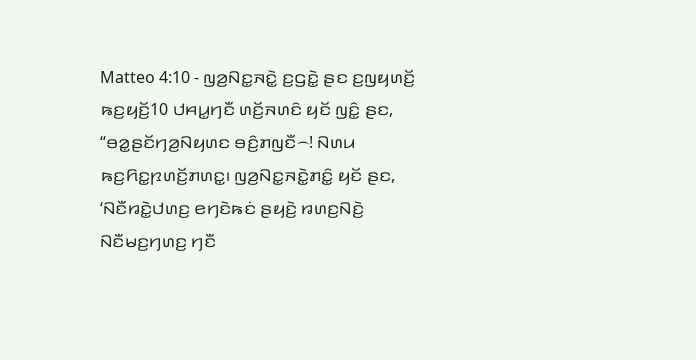Matteo 4:10 - ꤜꤤ꤬ꤡꤢ꤭ꤏꤢꤧ꤭ ꤢ꤬ꤞꤢꤧ꤭ ꤔꤢ ꤢ꤬ꤜꤟꤛꤢꤩ꤬ ꤒꤢ꤬ꤟꤢꤩ꤬10 ꤓꤌꤣ꤭ꤚꤢꤪ ꤛꤢꤩ꤬ꤏꤛꤢꤨ ꤟꤢꤩ ꤜꤢꤨ꤭ ꤔꤢ, “ꤋꤤ꤭ꤔꤢꤩꤚꤤ꤬ꤡꤟꤛꤢ ꤋꤢꤨ꤬ꤊꤜꤢꤪ꤮! ꤡꤛꤣ ꤒꤢ꤬ꤖꤢ꤭ꤐꤛꤢꤩ꤬ꤊꤛꤢ꤭꤯ ꤜꤤ꤬ꤡꤢ꤭ꤏꤢꤧ꤭ꤊꤢꤨ꤭ ꤟꤢꤩ ꤔꤢ, ‘ꤡꤢꤪꤙꤢꤧ꤭ꤓꤛꤢ꤬ ꤕꤚꤢꤧꤒꤢꤦ ꤔꤟꤢꤧ꤬ ꤙꤛꤢ꤬ꤡꤢꤧ꤬ ꤡꤢꤪꤗꤢ꤬ꤚꤛꤢ꤬ ꤚꤢꤪ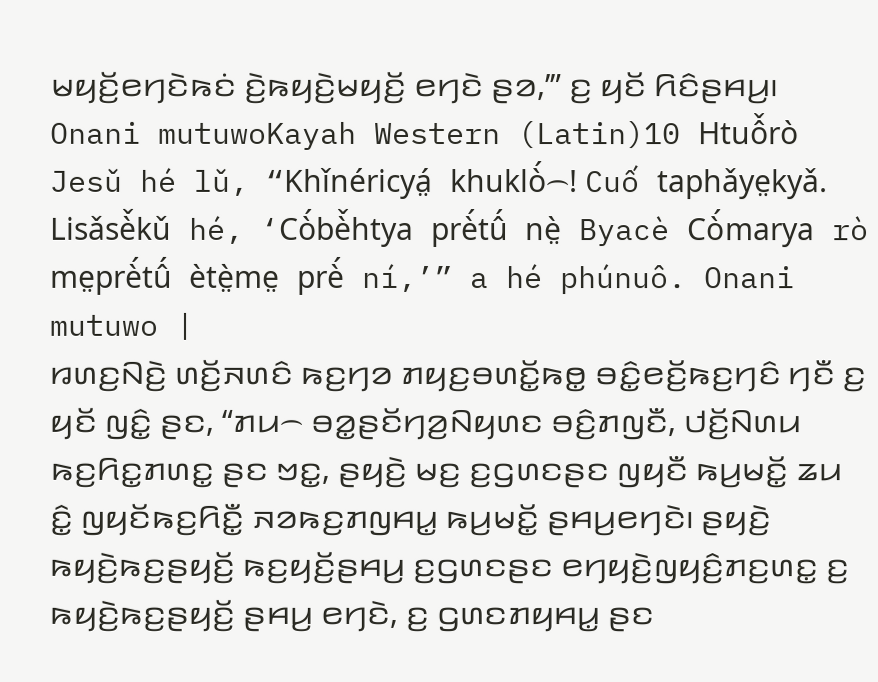ꤗꤟꤢꤩ꤬ꤕꤚꤢꤧꤒꤢꤦ ꤢꤧ꤬ꤒꤟꤢꤧ꤬ꤗꤟꤢꤩ꤬ ꤕꤚꤢꤧ ꤔꤤ,’” ꤢ꤬ ꤟꤢꤩ ꤖꤢꤨꤔꤌꤣ꤬꤯ Onani mutuwoKayah Western (Latin)10 Htuô̌rò Jesǔ hé lǔ, “Khǐnéricyá̤ khuklò́꤮! Cuố taphǎye̤kyǎ. Lisǎsè̌kǔ hé, ‘Cò́bè̌htya prè́tû́ nè̤ Byacè Cò́marya rò me̤prè́tû́ ètè̤me̤ prè́ ní,’” a hé phúnuô. Onani mutuwo |
ꤙꤛꤢ꤬ꤡꤢꤧ꤬ ꤛꤢꤩ꤬ꤏꤛꤢꤨ ꤒꤢ꤬ꤚꤤ ꤊꤟꤢ꤬ꤋꤛꤢꤩ꤭ꤒꤥ꤭ ꤋꤢꤨ꤭ꤕꤢꤩ꤬ꤒꤢ꤬ꤚꤢꤨ ꤚꤢꤪ ꤢ꤬ ꤟꤢꤩ ꤜꤢꤨ꤭ ꤔꤢ, “ꤊꤣ꤮ ꤋꤤ꤭ꤔꤢꤩꤚꤤ꤬ꤡꤟꤛꤢ ꤋꤢꤨ꤬ꤊꤜꤢꤪ, ꤓꤢꤩ꤬ꤡꤛꤣ ꤒꤢ꤬ꤖꤢ꤭ꤊꤛꤢ꤭ ꤔꤢ ꤠꤢ꤭, ꤔꤟꤢꤧ꤬ ꤗꤢ꤬ ꤢ꤬ꤞꤛꤢꤔꤢ ꤜꤟꤢꤪ ꤒꤣ꤬ꤗꤢꤩ꤭ ꤘꤣ ꤢꤨ꤭ ꤜꤟꤢꤩꤒꤢ꤬ꤖꤢꤪ꤭ ꤏꤤꤒꤢ꤬ꤊꤜꤌꤣ꤭ ꤒꤣ꤬ꤗꤢꤩ꤭ ꤔꤌꤣ꤬ꤕꤚꤢꤧ꤯ ꤔꤟꤢꤧ꤬ ꤒꤟꤢꤧ꤬ꤒꤢ꤬ꤔꤟꤢꤩ꤬ ꤒꤢ꤬ꤟꤢꤩ꤬ꤔꤌꤣ꤬ ꤢ꤬ꤞꤛꤢꤔꤢ ꤕꤚꤟꤢꤧ꤬ꤜꤟꤢꤨ꤬ꤊꤢ꤬ꤛꤢ꤭ ꤢ꤬ ꤒꤟꤢꤧ꤬ꤒꤢ꤬ꤔꤟꤢꤩ꤬ ꤔꤌꤣ꤬ ꤕꤚꤢꤧ, ꤢ꤬ ꤞꤛꤢꤊꤟꤌꤣ꤭ ꤔꤢ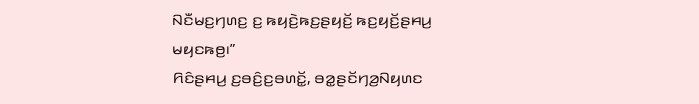ꤡꤢꤪꤗꤢ꤬ꤚꤛꤢ꤬ ꤢ꤬ ꤒꤟꤢꤧ꤬ꤒꤢ꤬ꤔꤟꤢꤩ꤬ ꤒꤢ꤬ꤟꤢꤩ꤬ꤔꤌꤣ꤬ ꤗꤟꤢꤒꤥ꤬꤯”
ꤖꤢꤨꤔꤌꤣ꤬ ꤢ꤬ꤋꤢꤨ꤬ꤢ꤬ꤋꤛꤢꤩ꤭, ꤋꤤ꤭ꤔꤢꤩꤚꤤ꤬ꤡꤟꤛꤢ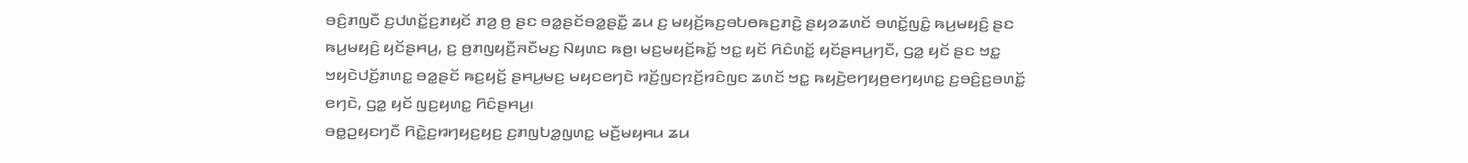ꤋꤢꤨ꤬ꤊꤜꤢꤪ ꤢ꤬ꤓꤛꤢꤩ꤭ꤢ꤬ꤊꤟꤢꤩ ꤊꤤ꤬ ꤥ꤬ ꤔꤢ ꤋꤤ꤭ꤔꤢꤩꤋꤤ꤭ꤔꤢꤪ꤭ ꤘꤣ ꤢ꤬ ꤗꤟꤢꤩ꤬ꤒꤢ꤬ꤋꤝꤥꤒꤢ꤬ꤊꤢꤧ꤬ ꤔꤟꤤꤘꤛꤢꤩ ꤋꤛꤢꤩ꤭ꤜꤢꤨ꤭ ꤒꤣ꤬ꤗꤟꤢꤨ꤬ ꤔꤢ ꤒꤣ꤬ꤗꤟꤢꤨ꤬ ꤟꤢꤩꤔꤌꤣ꤬, ꤢ꤬ ꤥ꤬ꤊꤜꤟꤢꤪ꤬ꤏꤢꤪꤗꤢ꤬ ꤡꤟꤛꤢ ꤒꤥ꤬꤯ ꤗꤢ꤬ꤗꤟꤢꤩ꤬ꤒꤢꤩ꤭ ꤠꤢ꤭ ꤟꤢꤩ ꤖꤢꤨꤛꤢꤩ꤭ ꤟꤢꤩꤔꤌꤣ꤬ꤚꤢꤪ, ꤞꤤ꤭ ꤟꤢꤩ ꤔꤢ ꤠꤢ꤭ ꤠꤟꤢꤧꤓꤢꤩ꤬ꤊꤛꤢ꤭ ꤋꤤ꤭ꤔꤢꤩ ꤒꤢ꤬ꤟꤢꤩ꤬ ꤔꤌꤣ꤬ꤗꤢ꤬ ꤗꤟꤢꤕꤚꤢꤧ ꤙꤢꤩ꤬ꤜꤢꤐꤢꤩ꤬ꤙꤢꤨꤜꤢ ꤘꤛꤢꤩ ꤠꤢ꤭ ꤒꤟꤢꤧ꤬ꤕꤚꤟꤥ꤬ꤕꤚꤟꤛꤢ꤭ ꤢ꤬ꤋꤢꤨ꤬ꤢ꤬ꤋꤛꤢꤩ꤭ ꤕꤚꤢꤧ, ꤞꤤ꤭ ꤟꤢꤩ ꤜꤢ꤬ꤟꤛꤢ꤭ ꤖꤢꤨꤔꤌꤣ꤬꤯
ꤋꤥ꤭ꤑꤟꤢꤚꤢꤪ ꤖꤢꤧ꤭ꤢ꤬ꤙꤚꤟꤢ꤬ꤟꤢ꤬ ꤢ꤬ꤊꤜꤝꤤ꤭ꤜꤛꤢ꤭ ꤗꤢꤪ꤬ꤗꤟꤌꤣ ꤘꤣ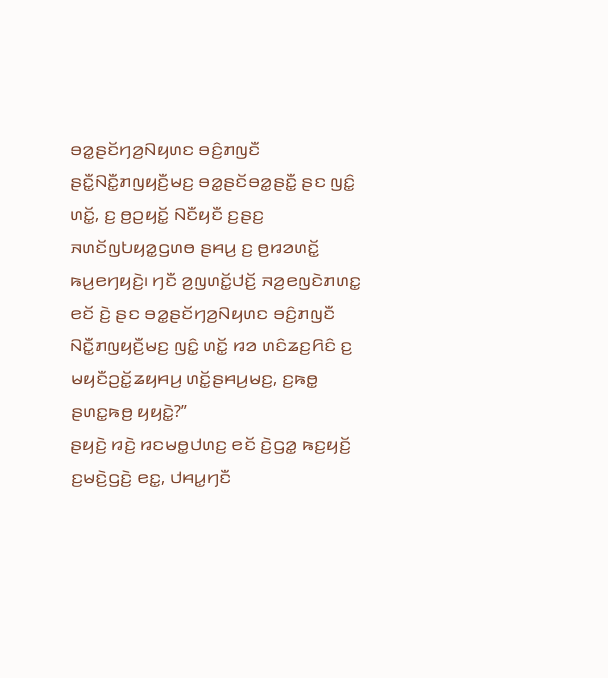ꤋꤤ꤭ꤔꤢꤩꤚꤤ꤬ꤡꤟꤛꤢ ꤋꤢꤨ꤬ꤊꤜꤢꤪ ꤔꤢꤪ꤭ꤡꤢꤪ꤭ꤊꤜꤟꤢꤪ꤬ꤗꤢ꤬ ꤋꤤ꤭ꤔꤢꤩꤋꤤ꤭ꤔꤢꤪ꤭ ꤔꤢ ꤜꤢꤨ꤭ ꤛꤢꤩ꤭, ꤢ꤬ ꤥ꤬ꤑꤟꤢꤩ꤭ ꤡꤢꤪꤟꤢꤪ ꤢ꤬ꤔꤢ꤬ ꤏꤛꤢꤩꤜꤝꤟꤤ꤭ꤞꤛꤥ ꤔꤌꤣ꤬ ꤢ꤬ ꤥ꤬ꤙꤤꤛꤢꤩ꤭ ꤒꤣ꤬ꤕꤚꤟꤢꤧ꤬꤯ ꤚꤢꤪ ꤤ꤬ꤜꤛꤢꤩ꤭ꤓꤢꤩ꤬ ꤏꤤ꤬ꤕꤜꤢꤧꤊꤛꤢ꤭ ꤕꤢꤩ ꤢꤧ꤬ ꤔꤢ ꤋꤤ꤭ꤔꤢꤩꤚꤤ꤬ꤡꤟꤛꤢ ꤋꤢꤨ꤬ꤊꤜꤢꤪ ꤡꤢꤪ꤭ꤊꤜꤟꤢꤪ꤬ꤗꤢ꤬ ꤜꤢꤨ꤭ ꤛꤢꤩ꤭ ꤙꤤ ꤛꤢꤨꤘꤢ꤬ꤖꤢꤨ ꤢ꤬ ꤗꤟꤢꤪꤑꤢꤩ꤭ꤘꤟꤌꤣ꤬ ꤛꤢꤩ꤭ꤔꤌꤣ꤬ꤗꤢ꤬, ꤢ꤬ꤒꤥ꤭ ꤔꤛꤢ꤭ꤒꤥ꤬ ꤟꤟꤢꤧ꤭?”
ꤔꤟꤢꤧ꤬ ꤙꤢꤧ꤬ ꤙꤢꤗꤥ꤭ꤓꤛꤢ꤬ ꤕꤢꤩ ꤢꤧ꤬ꤞꤤ꤭ ꤒꤢ꤬ꤟꤢꤩ꤬ ꤢ꤬ꤗꤢꤧ꤬ꤞꤢꤧ꤬ ꤕꤢ꤭, ꤓꤌꤣ꤭ꤚꤢꤪ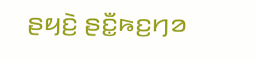ꤔꤟꤢꤧ꤬ ꤔꤢꤪ꤭ꤒꤢ꤬ꤚꤤ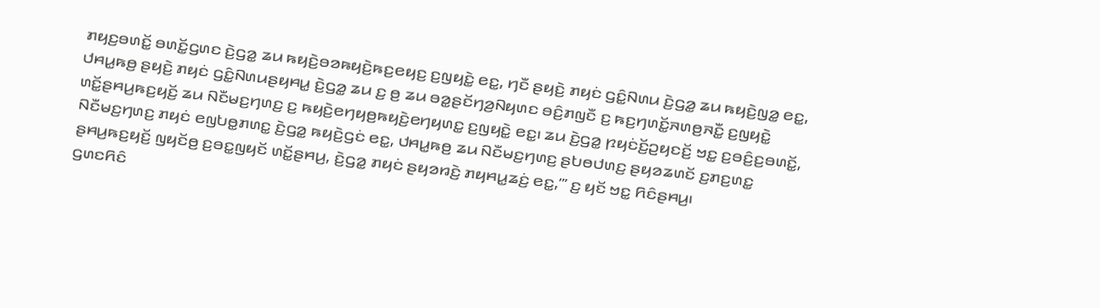ꤊꤟꤢ꤬ꤋꤛꤢꤩ꤭ ꤋꤛꤢꤩ꤭ꤞꤛꤢ ꤢꤧ꤬ꤞꤤ꤭ ꤘꤣ ꤒꤟꤢꤧ꤬ꤋꤤꤒꤟꤢꤧ꤬ꤒꤢ꤬ꤕꤟꤢ꤬ ꤢ꤬ꤜꤟꤢꤧ꤭ ꤕꤢ꤭, ꤚꤢꤪ ꤔꤟꤢꤧ꤬ ꤊꤟꤢꤦ ꤞꤢꤨ꤭ꤡꤛꤣ ꤢꤧ꤬ꤞꤤ꤭ ꤘꤣ ꤒꤟꤢꤧ꤬ꤜꤤ꤭ ꤕꤢ꤭, ꤓꤌꤣ꤭ꤒꤥ꤬ ꤔꤟꤢꤧ꤬ ꤊꤟꤢꤦ ꤞꤢꤨ꤭ꤡꤛꤣꤔꤟꤌꤣ꤭ ꤢꤧ꤬ꤞꤤ꤭ ꤘꤣ ꤢ꤬ ꤥ꤬ ꤘꤣ ꤋꤤ꤭ꤔꤢꤩꤚꤤ꤬ꤡꤟꤛꤢ ꤋꤢꤨ꤬ꤊꤜꤢꤪ ꤢ꤬ ꤒꤢ꤬ꤚꤛꤢꤩ꤭ꤏꤛꤥ꤬ꤏꤢꤪ꤭ ꤢ꤬ꤜꤟꤢꤧ꤭ ꤛꤢꤩ꤭ꤔꤌꤣ꤬ꤒꤢ꤬ꤟꤢꤩ꤬ ꤘꤣ ꤡꤢꤪꤗꤢ꤬ꤚꤛꤢ꤬ ꤢ꤬ ꤒꤟꤢꤧ꤬ꤕꤚꤟꤥ꤬ꤒꤟꤢꤧ꤬ꤕꤚꤟꤛꤢ꤭ ꤢ꤬ꤜꤟꤢꤧ꤭ ꤕꤢ꤭꤯ ꤘꤣ ꤢꤧ꤬ꤞꤤ꤭ ꤐꤟꤢꤦꤢꤩ꤬ꤑꤟꤢꤢꤩ꤬ ꤠꤢ꤭ ꤢ꤬ꤋꤢꤨ꤬ꤢ꤬ꤋꤛꤢꤩ꤭, ꤡꤢꤪꤗꤢ꤬ꤚꤛꤢ꤬ ꤊꤟꤢꤦ ꤕꤜꤝꤥ꤭ꤊꤛꤢ꤭ ꤢꤧ꤬ꤞꤤ꤭ ꤒꤟꤢꤧ꤬ꤞꤢꤦ ꤕꤢ꤭, ꤓꤌꤣ꤭ꤒꤥ꤬ ꤘꤣ ꤡꤢꤪꤗꤢ꤬ꤚꤛꤢ꤬ ꤔꤝꤥꤓꤛꤢ꤬ ꤔꤟꤤꤘꤛꤢꤩ ꤢ꤬ꤊꤢ꤬ꤛꤢ꤭ ꤔꤌꤣ꤬ꤒꤢ꤬ꤟꤢꤩ꤬ ꤜꤟꤢꤩꤥ꤬ ꤢ꤬ꤋꤢ꤭ꤜꤟꤢꤩ ꤛꤢꤩ꤭ꤔꤌꤣ꤬, ꤢꤧ꤬ꤞꤤ꤭ ꤊꤟꤢꤦ ꤔꤟꤤꤙꤢꤧ꤬ ꤊꤟꤌꤣ꤭ꤘꤢꤦ꤬ ꤕꤢ꤭,’” ꤢ꤬ ꤟꤢꤩ ꤠꤢ꤭ ꤖꤢꤨꤔꤌꤣ꤬꤯
ꤞꤛꤢꤖꤢꤨ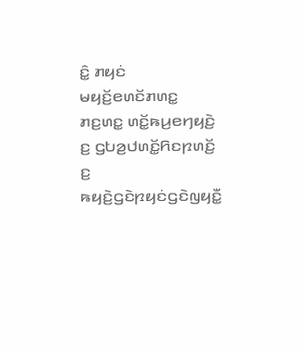ꤢꤨ꤭ ꤊꤟꤢꤦ ꤗꤟꤢꤩ꤬ꤕꤛꤢꤩꤊꤛꤢ꤭ ꤊꤢ꤬ꤛꤢ꤭ ꤛꤢꤩ꤭ꤒꤣ꤬ꤕꤚꤟꤢꤧ꤬ ꤢ꤬ ꤞꤝꤤ꤬ꤓꤛꤢꤩ꤭ꤖꤢꤐꤛꤢꤩ꤬ ꤢ꤬ ꤒꤟꤢꤧ꤬ꤞꤢꤧꤐꤟꤢꤦꤞꤢꤧꤜꤟꤢꤪ꤭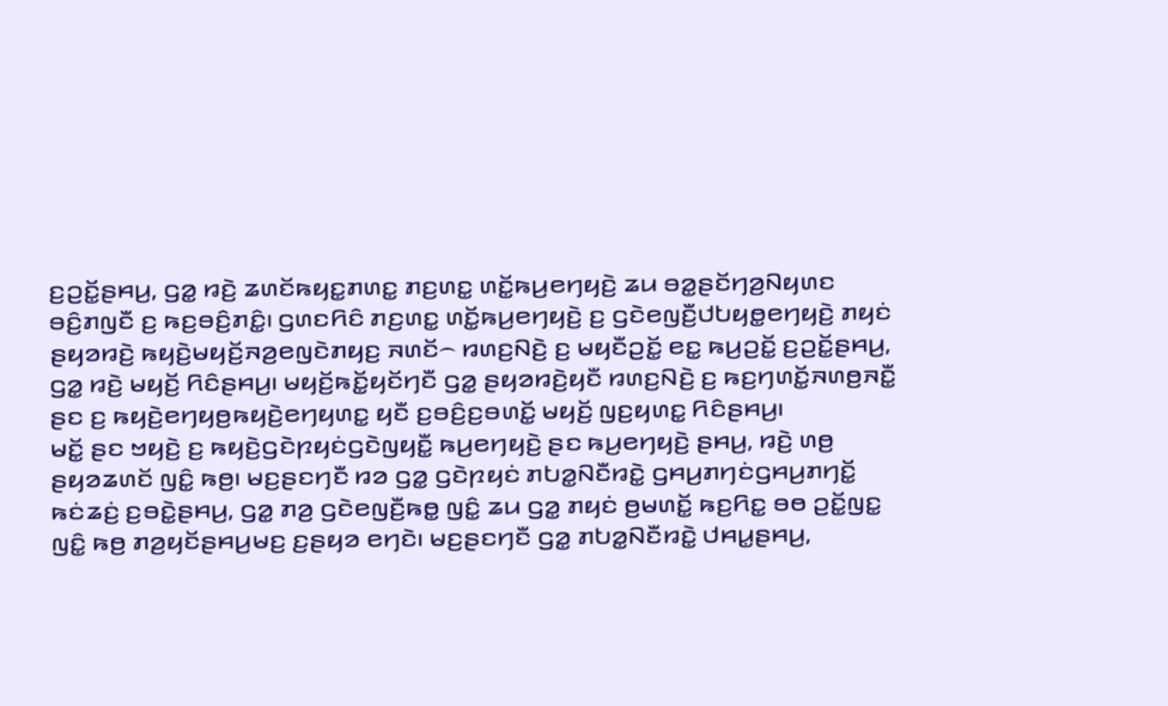ꤢ꤬ꤑꤢꤩ꤭ꤔꤌꤣ꤬, ꤞꤤ꤭ ꤙꤢꤧ꤬ ꤘꤛꤢꤩꤒꤟꤢ꤭ꤊꤛꤢ꤭ ꤊꤢ꤬ꤛꤢ꤭ ꤛꤢꤩ꤭ꤒꤣ꤬ꤕꤚꤟꤢꤧ꤬ ꤘꤣ ꤋꤤ꤭ꤔꤢꤩꤚꤤ꤬ꤡꤟꤛꤢ ꤋꤢꤨ꤬ꤊꤜꤢꤪ ꤢ꤬ ꤒꤢ꤬ꤋꤢꤨ꤬ꤊꤢꤨ꤭꤯ ꤞꤛꤢꤖꤢꤨ ꤊꤢ꤬ꤛꤢ꤭ ꤛꤢꤩ꤭ꤒꤣ꤬ꤕꤚꤟꤢꤧ꤬ ꤢ꤬ ꤞꤢꤧꤕꤜꤢꤪ꤬ꤓꤝꤟꤥ꤭ꤕꤚꤟꤢꤧ꤬ ꤊꤟꤢꤦ ꤔꤟꤤꤙꤢꤧ꤬ ꤒꤟꤢꤧ꤬ꤗꤟꤢꤩ꤬ꤏꤤ꤬ꤕꤜꤢꤧꤊꤟꤢ꤬ ꤏꤛꤢꤩ꤮ ꤙꤛꤢ꤬ꤡꤢꤧ꤬ ꤢ꤬ ꤗꤟꤢꤪꤑꤢꤩ꤭ ꤕꤢ꤭ ꤒꤣ꤬ꤑꤢꤩ꤭ ꤢ꤬ꤑꤢꤩ꤭ꤔꤌꤣ꤬, ꤞꤤ꤭ ꤙꤢꤧ꤬ ꤗꤟꤢꤩ꤬ ꤖꤢꤨꤔꤌꤣ꤬꤯ ꤗꤟꤢꤩ꤬ꤒꤢꤩ꤭ꤟꤢꤩꤚꤢꤪ ꤞꤤ꤭ ꤔꤟꤤꤙꤢꤧ꤬ꤟꤢꤪ ꤙꤛꤢ꤬ꤡꤢꤧ꤬ ꤢ꤬ ꤒꤢ꤬ꤚꤛꤢꤩ꤭ꤏꤛꤥ꤬ꤏꤢꤪ꤭ ꤔꤢ ꤢ꤬ ꤒꤟꤢꤧ꤬ꤕꤚꤟꤥ꤬ꤒꤟꤢꤧ꤬ꤕꤚꤟꤛꤢ꤭ ꤟꤢꤪ ꤢ꤬ꤋꤢꤨ꤬ꤢ꤬ꤋꤛꤢꤩ꤭ ꤗꤟꤢꤩ꤬ ꤜꤢ꤬ꤟꤛꤢ꤭ ꤖꤢꤨꤔꤌꤣ꤬꤯
ꤗꤢꤩ꤭ ꤔꤢ ꤠꤟꤢꤧ꤬ ꤢ꤬ ꤒꤟꤢꤧ꤬ꤞꤢꤧꤐꤟꤢꤦꤞꤢꤧꤜꤟꤢꤪ꤭ ꤒꤣ꤬ꤕꤚꤟꤢꤧ꤬ ꤔꤢ ꤒꤣ꤬ꤕꤚꤟꤢꤧ꤬ ꤔꤌꤣ꤬, ꤙꤢꤧ꤬ ꤛꤥ꤬ ꤔꤟꤤꤘꤛꤢꤩ ꤜꤢꤨ꤭ ꤒꤥ꤬꤯ ꤗꤢ꤬ꤔꤢꤚꤢꤪ ꤙꤤ ꤞꤤ꤭ ꤞꤢꤧꤐꤟꤢꤦ ꤊꤝꤤ꤭ꤡꤢꤪꤙꤢꤧ꤭ ꤞꤌꤣ꤬ꤊꤚꤢꤦꤞꤌꤣ꤬ꤊꤚꤢꤩ꤭ ꤒꤢꤦꤘꤢꤦ꤬ ꤢ꤬ꤋꤢꤧ꤭ꤔꤌꤣ꤬, ꤞꤤ꤭ ꤊꤤ꤬ ꤞꤢꤧꤕꤜꤢꤪ꤬ꤒꤥ꤭ ꤜꤢꤨ꤭ ꤘꤣ ꤞꤤ꤭ ꤊꤟꤢꤦ ꤥ꤬ꤗꤛꤢꤩ꤭ ꤒꤢ꤬ꤖꤢ꤭ ꤋꤥ ꤑꤢꤩ꤭ꤜꤢ꤭ ꤜꤢꤨ꤭ ꤒꤥ꤬ ꤊꤤ꤬ꤟꤢꤩꤔꤌꤣ꤬ꤗꤢ꤬ ꤢ꤬ꤔꤟꤤ ꤕꤚꤢꤧ꤯ ꤗꤢ꤬ꤔꤢꤚꤢꤪ ꤞꤤ꤭ ꤊꤝꤤ꤭ꤡꤢꤪꤙꤢꤧ꤭ ꤓꤌꤣ꤭ꤔꤌꤣ꤬,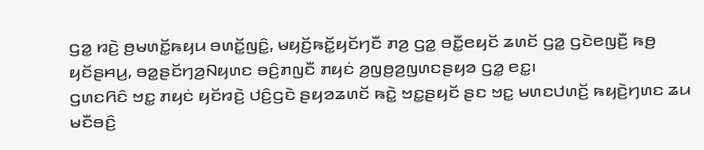ꤞꤤ꤭ ꤙꤢꤧ꤬ ꤥ꤬ꤗꤛꤢꤩ꤭ꤒꤟꤣ ꤋꤛꤢꤩ꤭ꤜꤢꤨ꤭, ꤗꤟꤢꤩ꤬ꤒꤢꤩ꤭ꤟꤢꤩꤚꤢꤪ ꤊꤤ꤬ ꤞꤤ꤭ ꤋꤢꤪ꤭ꤕꤟꤢꤩ ꤘꤛꤢꤩ ꤞꤤ꤭ ꤞꤢꤧꤕꤜꤢꤪ꤬ ꤒꤥ꤬ ꤟꤢꤩꤔꤌꤣ꤬, ꤋꤤ꤭ꤔꤢꤩꤚꤤ꤬ꤡꤟꤛꤢ ꤋꤢꤨ꤬ꤊꤜꤢꤪ ꤊꤟꤢꤦ ꤤ꤬ꤜꤥ꤬ꤤ꤬ꤜꤛꤢꤔꤟꤤ ꤞꤤ꤭ ꤕꤢ꤭꤯
ꤞꤛꤢꤖꤢꤨ ꤠꤢ꤭ ꤊꤟꤢꤦ ꤟꤢꤩꤙꤢꤧ꤬ ꤓꤢꤨ꤬ꤞꤢꤧ ꤔꤟꤤꤘꤛꤢꤩ ꤒꤢꤧ꤭ ꤠꤢ꤭ꤔꤟꤢꤩ ꤔꤢ ꤠꤢ꤭ ꤗꤛꤢꤓꤛꤢꤩ꤬ ꤒꤟꤢꤧ꤬ꤚꤛꤢ ꤘꤣ ꤗꤢꤪꤋꤢꤨ꤬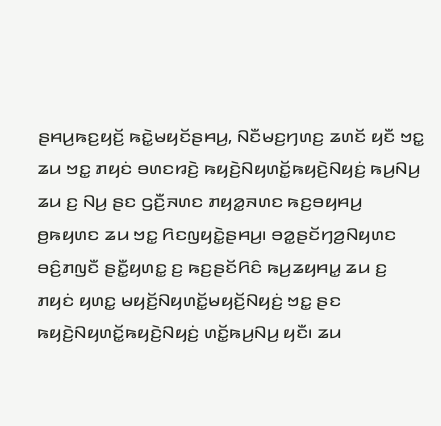ꤔꤌꤣ꤬ꤒꤢ꤬ꤟꤢꤩ꤬ ꤒꤢꤧ꤭ꤗꤟꤢꤩꤔꤌꤣ꤬, ꤡꤢꤪꤗꤢ꤬ꤚꤛꤢ꤬ ꤘꤛꤢꤩ ꤟꤢꤪ ꤠꤢ꤭ ꤘꤣ ꤠꤢ꤭ ꤊꤟꤢꤦ ꤋꤛꤢꤙꤢꤧ꤬ ꤒꤟꤢꤧ꤬ꤡꤟꤛꤢꤩ꤭ꤒꤟꤢꤧ꤬ꤡꤟꤢꤦ꤬ ꤒꤣ꤬ꤡꤣ꤬ ꤘꤣ ꤢ꤬ ꤡꤣ꤬ ꤔꤢ ꤞꤢꤪ꤬ꤏꤛꤢ ꤊꤟꤤ꤭ꤏꤛꤢ ꤒꤢ꤬ꤋꤟꤌꤣ꤬ ꤥ꤬ꤒꤟꤛꤢ ꤘꤣ ꤠꤢ꤭ ꤖꤢꤜꤟꤢꤧ꤭ꤔꤌꤣ꤬꤯ ꤋꤤ꤭ꤔꤢꤩꤚꤤ꤬ꤡꤟꤛꤢ ꤋꤢꤨ꤬ꤊꤜꤢꤪ ꤔꤢꤪ꤭ꤟꤛꤢ꤭ ꤢ꤬ ꤒꤢ꤬ꤔꤢꤩꤖꤢꤨ ꤒꤣ꤬ꤘꤟꤌꤣ꤭ ꤘꤣ ꤢ꤬ ꤊꤟꤢꤦ ꤟꤛꤢ꤭ ꤗꤟꤢꤩ꤬ꤡꤟꤛꤢꤩ꤭ꤗꤟꤢꤩ꤬ꤡꤟꤢꤦ꤬ ꤠꤢ꤭ ꤔꤢ ꤒꤟꤢꤧ꤬ꤡꤟꤛꤢꤩ꤭ꤒꤟꤢꤧ꤬ꤡꤟꤢꤦ꤬ ꤛꤢꤩ꤭ꤒꤣ꤬ꤡꤣ꤬ ꤟꤢꤪ꤯ ꤘꤣ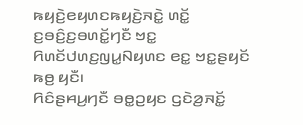ꤒꤟꤢꤧ꤬ꤕꤟꤛꤢꤒꤟꤢꤧ꤬ꤏꤢꤧ꤭ ꤛꤢꤩ꤭ ꤢ꤬ꤋꤢꤨ꤬ꤢ꤬ꤋꤛꤢꤩ꤭ꤚꤢꤪ ꤠꤢ꤭ ꤖꤛꤢꤩꤓꤛꤢ꤬ꤜꤣ꤭ꤡꤟꤛꤢ ꤕꤢ꤭ ꤠꤢ꤭ꤔꤟꤢꤩ ꤒꤥ꤬ ꤟꤢꤪ꤯
ꤖꤢꤨꤔꤌꤣ꤬ꤚꤢꤪ ꤋꤥ꤭ꤑꤟꤢ ꤞꤢꤧꤤ꤬ꤏꤢꤩ꤭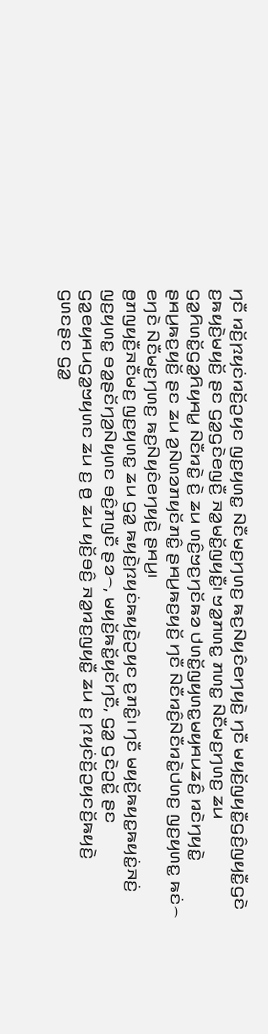ꤚꤢꤪ ꤙꤢꤩ꤬ꤐꤟꤢꤦꤙꤢꤩ꤬ꤑꤟꤢ ꤜꤢ꤬ꤟꤛꤢ꤭ ꤡꤢꤪꤗꤢ꤬ꤚꤛꤢ꤬ ꤒꤢ꤬ꤡꤟꤢꤨꤕꤚꤟꤢꤧ꤬ ꤚꤢꤪ ꤗꤟꤢꤩ꤬ꤜꤟꤢꤪ꤭ꤞꤢꤨ꤬ꤜꤟꤢꤪ꤭ꤞꤢꤧ ꤢ꤬ꤒꤟꤢꤧ꤬ꤗꤟꤢꤩ꤬ ꤔꤢ ꤞꤤ꤭ꤞꤢꤧꤕꤜꤢꤪ꤬ ꤏꤤ꤭ꤗꤢꤩ꤭ꤜꤟꤢꤪ꤭꤯ ꤠꤤ꤭ꤊꤛꤢ꤭ ꤊꤛꤢ꤭ ꤡꤢꤪꤗꤢ꤬ꤚꤛꤢ꤬ ꤘꤣ ꤞꤤ꤭ꤖꤛꤢꤩ꤭ꤞꤤ꤭ꤖꤟꤌꤣ꤭ ꤡꤢꤪꤙꤢꤧ꤭ ꤢꤧ꤬ ꤘꤣ ꤛꤢꤨ꤬ꤠꤢ꤬ꤚꤢꤩꤒꤤ ꤓꤛꤢꤩ꤭ꤜꤟꤛꤢ꤭ꤗꤟꤌꤣꤘꤢꤨ꤬ ꤙꤢꤧꤚꤟꤢꤧ꤭ ꤔꤌꤣ꤬ꤒꤢ꤬ꤟꤢꤩ꤬ ꤔꤢ ꤘꤣ ꤤ꤬ꤡꤛꤤꤊꤟꤢꤩꤊꤢꤨ꤭ ꤔꤌꤣ꤬ꤒꤢ꤬ꤟꤢꤩ꤬ ꤚꤢꤪ ꤡꤢꤪꤙꤢꤨ꤬ꤡꤢꤪꤙꤢꤧ꤭ꤓꤛꤢ꤬ ꤜꤢ꤬ꤟꤛꤢ꤭ ꤒꤢꤦ꤮ ꤕꤚꤢꤧ ꤡꤢꤪꤗꤢ꤬ꤚꤛꤢ꤬ ꤒꤢ꤬ꤡꤟꤢꤨꤕꤚꤟꤢꤧ꤬ ꤔꤌꤣ꤬꤯
ꤥ꤬ꤊꤜꤟꤢꤪ꤬ꤏꤢꤪꤗꤢ꤬ ꤜꤢ꤬ꤟꤛꤢ꤭ ꤘꤣ ꤞꤤ꤭ ꤒꤟꤢꤧ꤬ꤐꤟꤢꤦꤒꤟꤢꤧ꤬ꤑꤟꤢ ꤢ꤬ꤊꤢꤨ꤭꤯ ꤚꤢꤪ ꤗꤟꤢꤩ꤬ꤒꤟꤢ꤭ꤒꤟꤢꤦ꤭ꤏꤢꤦ꤬ ꤜꤢ꤬ꤟꤛꤢ꤭ ꤋꤤ꤭ꤔꤢꤩꤚꤤ꤬ꤡꤟꤛꤢ ꤋꤢꤨ꤬ꤊꤜꤢꤪ ꤔꤤ꤮, ꤗꤟꤢꤩ꤬ꤒꤢꤩ꤭ꤟꤢꤩꤚꤢꤪ, ꤞꤤ꤭ ꤞꤢꤧꤑꤢꤩ꤭ ꤔꤢ ꤞꤤ꤭ꤕꤟꤌꤣꤞꤤ꤭ꤠꤟꤛꤢ ꤘꤣ ꤢ꤬ ꤥ꤬ ꤘꤣ ꤟꤢꤩ꤬ꤋꤢꤨ꤬ ꤏꤤ꤭ꤙꤢ꤬ꤜꤟꤢꤪ꤭ ꤘꤣ ꤢ꤬ ꤐꤟꤢꤦꤢꤩ꤬ꤑꤟꤢꤢꤩ꤬ꤒꤟꤢꤧ꤬ ꤞꤛꤢꤔꤢ ꤞꤤ꤭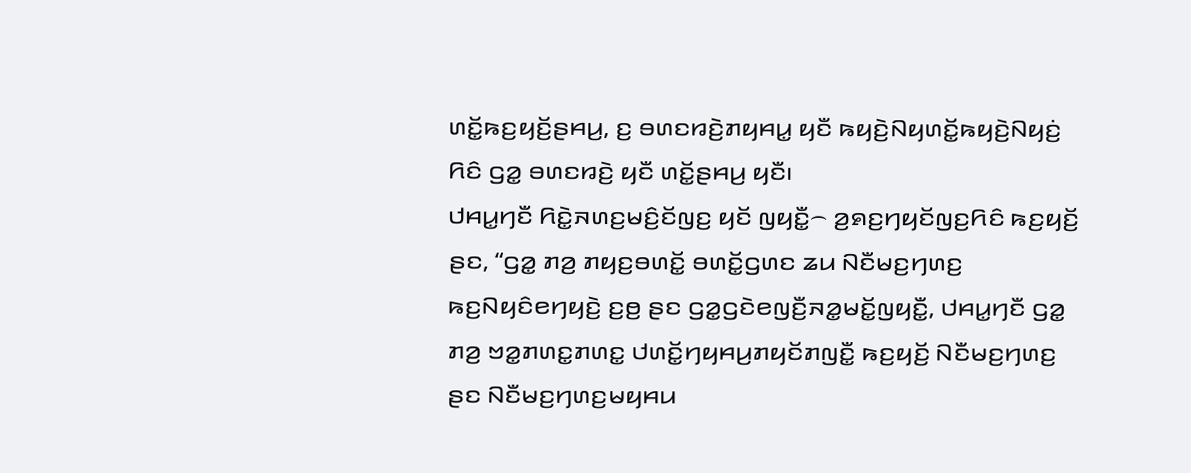ꤛꤢꤩ꤭ꤒꤢ꤬ꤟꤢꤩ꤬ꤔꤌꤣ꤬, ꤢ꤬ ꤋꤛꤢꤙꤢꤧ꤬ꤊꤟꤌꤣ꤭ ꤟꤢꤪ ꤒꤟꤢꤧ꤬ꤡꤟꤛꤢꤩ꤭ꤒꤟꤢꤧ꤬ꤡꤟꤢꤦ꤬ ꤖꤢꤨ ꤞꤤ꤭ ꤋꤛꤢꤙꤢꤧ꤬ ꤟꤢꤪ ꤛꤢꤩ꤭ꤔꤌꤣ꤬ ꤟꤢꤪ꤯
ꤓꤌꤣ꤭ꤚꤢꤪ ꤖꤢꤧ꤭ꤏꤛꤢ꤬ꤗꤢꤨ꤬ꤢꤩꤜꤢ꤬ ꤟꤢꤩ ꤜꤟꤢꤪ꤭꤮ ꤤ꤬ꤎꤢ꤬ꤚꤟꤢꤩꤜꤢ꤬ꤖꤢꤨ ꤒꤢ꤬ꤟꤢꤩ꤬ ꤔꤢ, “ꤞꤤ꤭ ꤊꤤ꤬ ꤊꤟꤢ꤬ꤋꤛꤢꤩ꤭ ꤋꤛꤢꤩ꤭ꤞꤛꤢ ꤘꤣ ꤡꤢꤪꤗꤢ꤬ꤚꤛꤢ꤬ ꤒꤢ꤬ꤡꤟꤢꤨꤕꤚꤟꤢꤧ꤬ ꤢ꤬ꤥ꤬ ꤔꤢ ꤞꤤ꤭ꤞꤢꤧꤕꤜꤢꤪ꤬ꤏꤤ꤭ꤗꤢꤩ꤭ꤜꤟꤢꤪ꤭, ꤓꤌꤣ꤭ꤚꤢꤪ ꤞꤤ꤭ ꤊꤤ꤬ ꤠꤤ꤭ꤊꤛꤢ꤭ꤊꤛꤢ꤭ ꤓꤛꤢꤩ꤭ꤚꤟꤌꤣ꤬ꤊꤟꤢꤩꤊꤜꤢꤪ꤭ ꤒꤢ꤬ꤟꤢꤩ꤬ ꤡꤢꤪꤗꤢ꤬ꤚꤛꤢ꤬ ꤔꤢ ꤡꤢꤪꤗꤢ꤬ꤚꤛꤢ꤬ꤗꤟꤌꤣ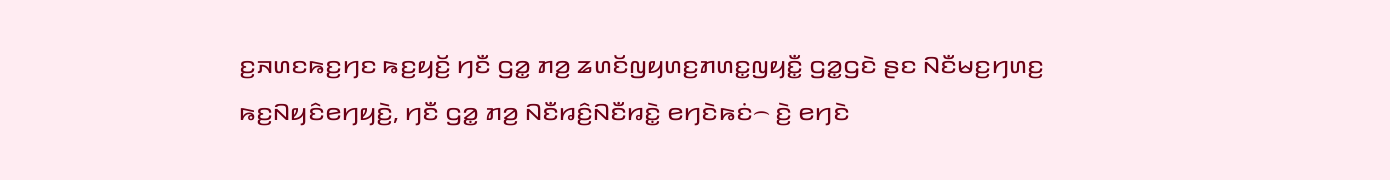ꤢ꤬ꤏꤛꤢꤒꤢ꤬ꤚꤢ ꤒꤢ꤬ꤟꤢꤩ꤬ ꤚꤢꤪ ꤞꤤ꤭ ꤊꤤ꤬ ꤘꤛꤢꤩꤜꤟꤛꤢ꤬ꤊꤛꤢ꤭ꤜꤟꤢꤪ꤭ ꤞꤤ꤭ꤞꤢꤧ ꤔꤢ ꤡꤢꤪꤗꤢ꤬ꤚꤛꤢ꤬ ꤒꤢ꤬ꤡꤟꤢꤨꤕꤚꤟꤢꤧ꤬, ꤚꤢꤪ ꤞꤤ꤭ ꤊꤤ꤬ ꤡꤢꤪꤙꤢꤨ꤬ꤡꤢꤪꤙꤢꤧ꤭ ꤕꤚꤢꤧꤒꤢꤦ꤮ ꤢꤧ꤬ ꤕꤚꤢꤧ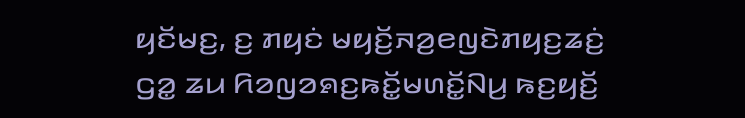ꤟꤢꤩꤗꤢ꤬, ꤢ꤬ ꤊꤟꤢꤦ ꤗꤟꤢꤩ꤬ꤏꤤ꤬ꤕꤜꤢꤧꤊꤟꤢ꤬ꤘꤢꤦ꤬ ꤞꤤ꤭ ꤘꤣ ꤖꤤꤜꤤꤎꤢ꤬ꤒꤢꤩ꤭ꤗꤛꤢꤩ꤭ꤡꤣ꤬ ꤒꤢ꤬ꤟꤢꤩ꤬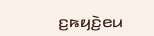ꤢ꤬ꤒꤟꤢꤧ꤬ꤕꤣ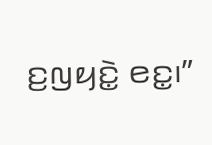ꤢ꤬ꤜꤟꤢꤧ꤭ ꤕꤢ꤭꤯”